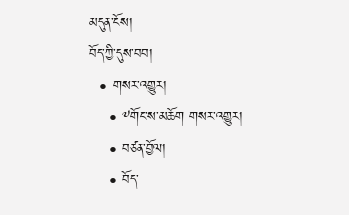མདུན་ངོས།
བོད་ཀྱི་དུས་བབ།
  • གསར་འགྱུར།
    • ༸གོང་ས་མཆོག གསར་འགྱུར།
    • བཙན་བྱོལ།
    • བོད་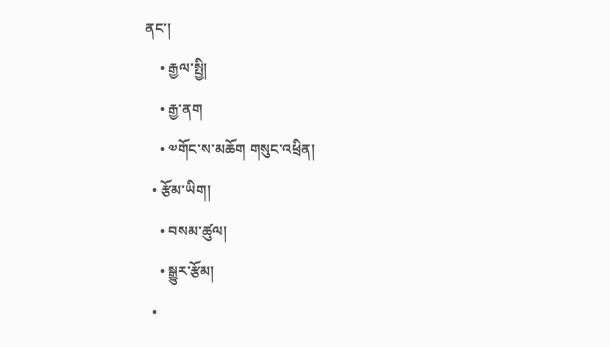ནང་།
    • རྒྱལ་སྤྱི།
    • རྒྱ་ནག
    • ༧གོང་ས་མཆོག གསུང་འཕྲིན།
  • རྩོམ་ཡིག།
    • བསམ་ཚུལ།
    • སྒྱུར་རྩོམ།
  •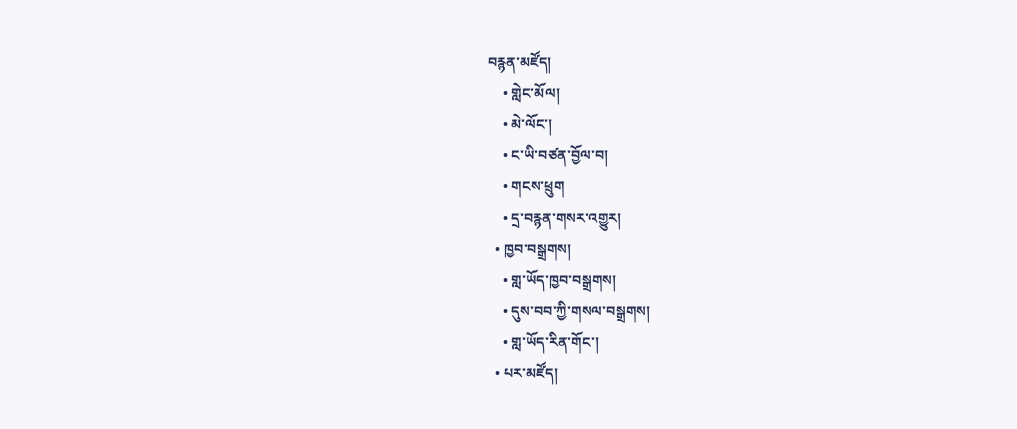བརྙན་མཛོད།
    • གླེང་མོལ།
    • མེ་ལོང་།
    • ང་ཡི་བཙན་བྱོལ་བ།
    • གངས་ཕྲུག
    • དྲ་བརྙན་གསར་འགྱུར།
  • ཁྱབ་བསྒྲགས།
    • གླ་ཡོད་ཁྱབ་བསྒྲགས།
    • དུས་བབ་ཀྱི་གསལ་བསྒྲགས།
    • གླ་ཡོད་རིན་གོང་།
  • པར་མཛོད།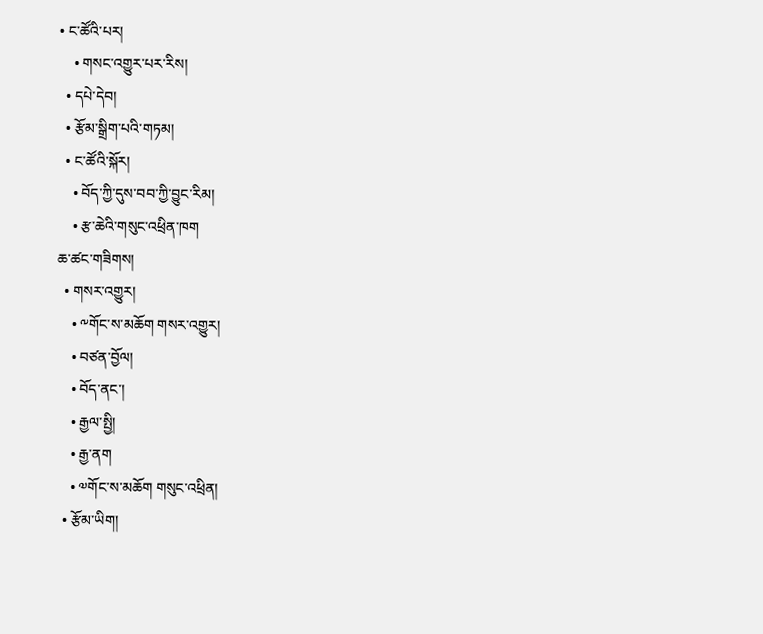• ང་ཚོའི་པར།
    • གསང་འགྱུར་པར་རིས།
  • དཔེ་དེབ།
  • རྩོམ་སྒྲིག་པའི་གཏམ།
  • ང་ཚོའི་སྐོར།
    • བོད་ཀྱི་དུས་བབ་ཀྱི་བྱུང་རིམ།
    • རྩ་ཆེའི་གསུང་འཕྲིན་ཁག
ཆ་ཚང་གཟིགས།
  • གསར་འགྱུར།
    • ༸གོང་ས་མཆོག གསར་འགྱུར།
    • བཙན་བྱོལ།
    • བོད་ནང་།
    • རྒྱལ་སྤྱི།
    • རྒྱ་ནག
    • ༧གོང་ས་མཆོག གསུང་འཕྲིན།
  • རྩོམ་ཡིག།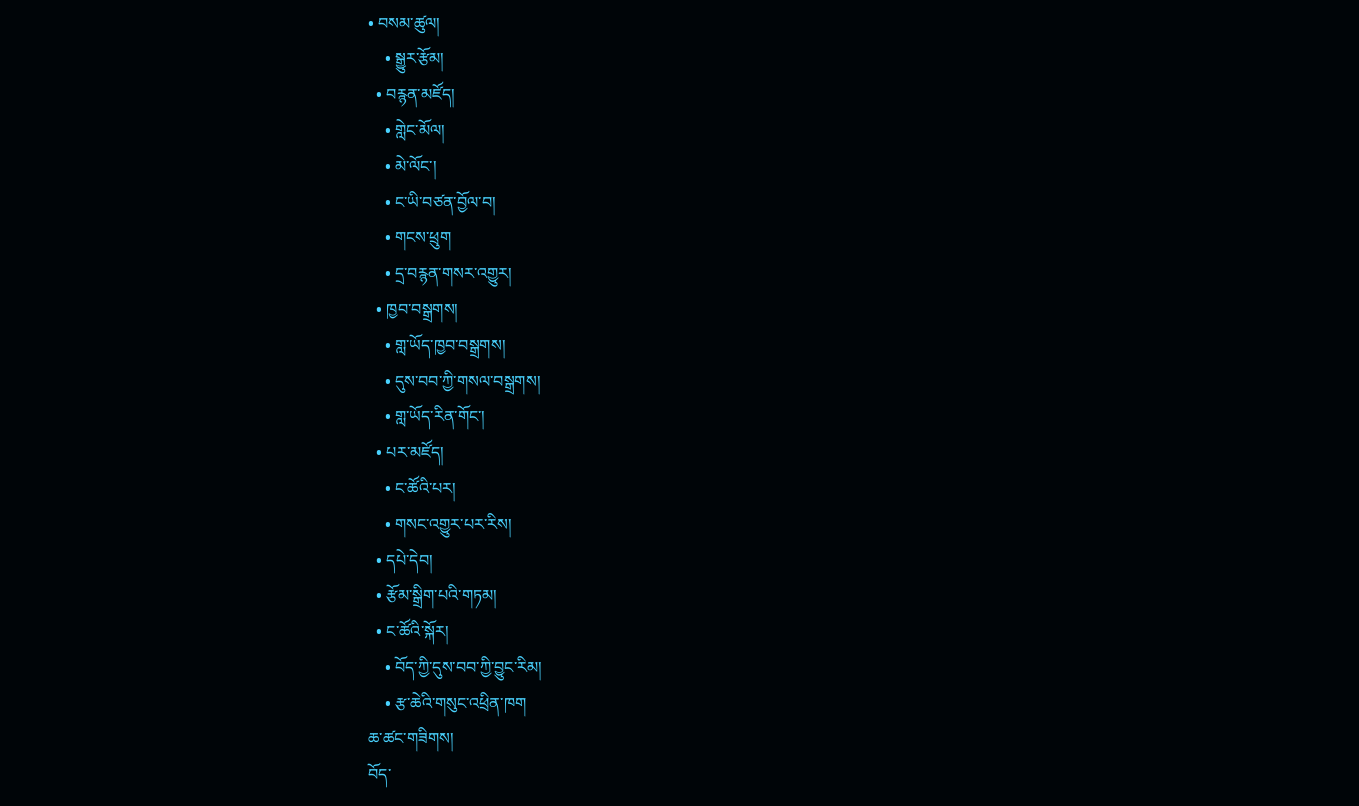• བསམ་ཚུལ།
    • སྒྱུར་རྩོམ།
  • བརྙན་མཛོད།
    • གླེང་མོལ།
    • མེ་ལོང་།
    • ང་ཡི་བཙན་བྱོལ་བ།
    • གངས་ཕྲུག
    • དྲ་བརྙན་གསར་འགྱུར།
  • ཁྱབ་བསྒྲགས།
    • གླ་ཡོད་ཁྱབ་བསྒྲགས།
    • དུས་བབ་ཀྱི་གསལ་བསྒྲགས།
    • གླ་ཡོད་རིན་གོང་།
  • པར་མཛོད།
    • ང་ཚོའི་པར།
    • གསང་འགྱུར་པར་རིས།
  • དཔེ་དེབ།
  • རྩོམ་སྒྲིག་པའི་གཏམ།
  • ང་ཚོའི་སྐོར།
    • བོད་ཀྱི་དུས་བབ་ཀྱི་བྱུང་རིམ།
    • རྩ་ཆེའི་གསུང་འཕྲིན་ཁག
ཆ་ཚང་གཟིགས།
བོད་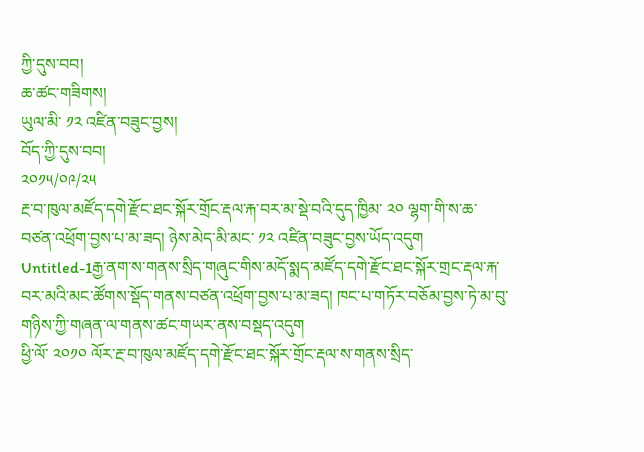ཀྱི་དུས་བབ།
ཆ་ཚང་གཟིགས།
ཡུལ་མི་ ༡༢ འཛིན་བཟུང་བྱས།
བོད་ཀྱི་དུས་བབ།
༢༠༡༥/༠༩/༢༥
རྔ་བ་ཁུལ་མཛོད་དགེ་རྫོང་ཐང་སྐོར་གྲོང་རྡལ་རྐ་བར་མ་སྡེ་བའི་དུད་ཁྱིམ་ ༢༠ ལྷག་གི་ས་ཆ་བཙན་འཕྲོག་བྱས་པ་མ་ཟད། ཉེས་མེད་མི་མང་ ༡༢ འཛིན་བཟུང་བྱས་ཡོད་འདུག
Untitled-1རྒྱ་ནག་ས་གནས་སྲིད་གཞུང་གིས་མདོ་སྨད་མཛོད་དགེ་རྫོང་ཐང་སྐོར་གྲང་རྡལ་རྐ་བར་མའི་མང་ཚོགས་སྡོད་གནས་བཙན་འཕྲོག་བྱས་པ་མ་ཟད། ཁང་པ་གཏོར་བཅོམ་བྱས་ཏེ་མ་བུ་གཉིས་ཀྱི་གཞན་ལ་གནས་ཚང་གཡར་ནས་བསྡད་འདུག
ཕྱི་ལོ་ ༢༠༡༠ ལོར་རྔ་བ་ཁུལ་མཛོད་དགེ་རྫོང་ཐང་སྐོར་གྲོང་རྡལ་ས་གནས་སྲིད་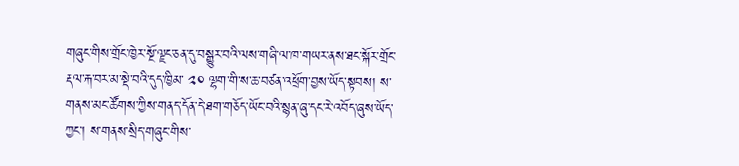གཞུང་གིས་གྲོང་ཁྱེར་སྔོ་ལྗང་ཅན་དུ་བསྒྱུར་བའི་ལས་གཞི་ལ་ཁ་གཡར་ནས་ཐང་སྐོར་གྲོང་རྡལ་རྐ་བར་མ་སྡེ་བའི་དུད་ཁྱིམ་ ༢༠ ལྷག་གི་ས་ཆ་བཙན་འཕྲོག་བྱས་ཡོད་སྟབས། ས་གནས་མང་ཚོགས་ཀྱིས་གནད་དོན་དེ་ཐག་གཅོད་ཡོང་བའི་སྙན་ཞུ་དང་རེ་འབོད་ཞུས་ཡོད་ཀྱང་། ས་གནས་སྲིད་གཞུང་གིས་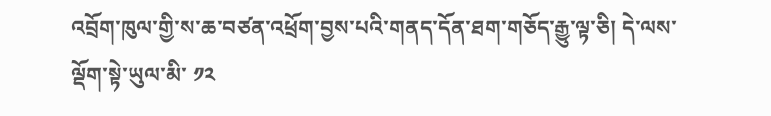འབྲོག་ཁུལ་གྱི་ས་ཆ་བཙན་འཕྲོག་བྱས་པའི་གནད་དོན་ཐག་གཅོད་རྒྱུ་ལྟ་ཅི། དེ་ལས་ལྡོག་སྟེ་ཡུལ་མི་ ༡༢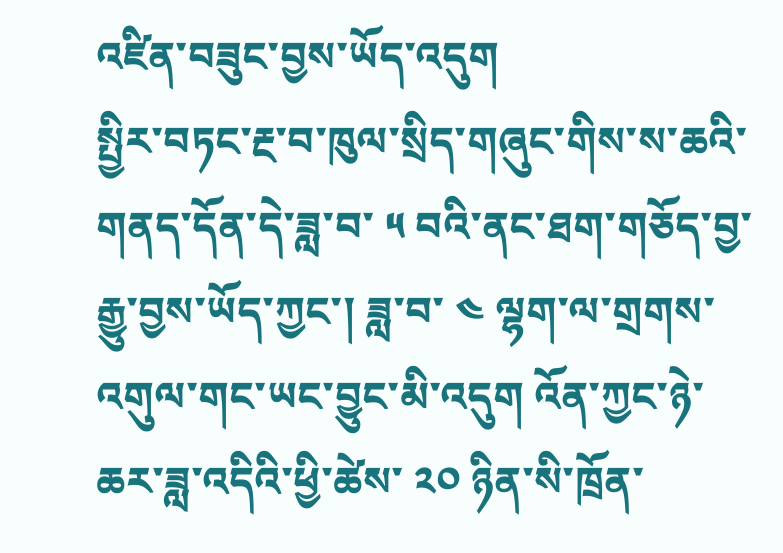འཛིན་བཟུང་བྱས་ཡོད་འདུག
སྤྱིར་བཏང་རྔ་བ་ཁུལ་སྲིད་གཞུང་གིས་ས་ཆའི་གནད་དོན་དེ་ཟླ་བ་ ༥ བའི་ནང་ཐག་གཅོད་བྱ་རྒྱུ་བྱས་ཡོད་ཀྱང་། ཟླ་བ་ ༤ ལྷག་ལ་གྲགས་འགུལ་གང་ཡང་བྱུང་མི་འདུག འོན་ཀྱང་ཉེ་ཆར་ཟླ་འདིའི་ཕྱི་ཚེས་ ༢༠ ཉིན་སི་ཁྲོན་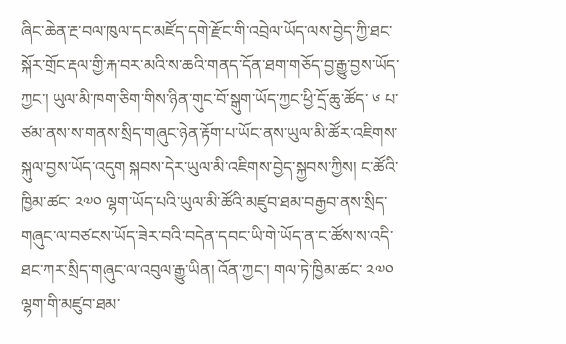ཞིང་ཆེན་རྔ་བལ་ཁུལ་དང་མཛོད་དགེ་རྫོང་གི་འབྲེལ་ཡོད་ལས་བྱེད་ཀྱི་ཐང་སྐོར་གྲོང་རྡལ་གྱི་རྐ་བར་མའི་ས་ཆའི་གནད་དོན་ཐག་གཅོད་བྱ་རྒྱུ་བྱས་ཡོད་ཀྱང་། ཡུལ་མི་ཁག་ཅིག་གིས་ཉིན་གུང་བོ་སྒུག་ཡོད་ཀྱང་ཕྱི་དྲོ་ཆུ་ཚོད་ ༦ པ་ཙམ་ནས་ས་གནས་སྲིད་གཞུང་ཉེན་རྟོག་པ་ཡོང་ནས་ཡུལ་མི་ཚོར་འཇིགས་སྐུལ་བྱས་ཡོད་འདུག སྐབས་དེར་ཡུལ་མི་འཇིགས་བྱེད་སྐྱབས་ཀྱིས། ང་ཚོའི་ཁྱིམ་ཚང་ ༢༧༠ ལྷག་ཡོད་པའི་ཡུལ་མི་ཚོའི་མཛུབ་ཐམ་བརྒྱབ་ནས་སྲིད་གཞུང་ལ་བཙངས་ཡོད་ཟེར་བའི་བདེན་དབང་ཡི་གེ་ཡོད་ན་ང་ཚོས་ས་འདི་ཐང་ཀར་སྲིད་གཞུང་ལ་འབུལ་རྒྱུ་ཡིན། འོན་ཀྱང་། གལ་ཏེ་ཁྱིམ་ཚང་ ༢༧༠ ལྷག་གི་མཛུབ་ཐམ་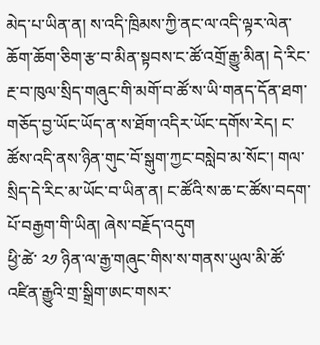མེད་པ་ཡིན་ན། ས་འདི་ཁྲིམས་ཀྱི་ནང་ལ་འདི་ལྟར་ལེན་ཆོག་ཆོག་ཅིག་རྩ་བ་མིན་སྟབས་ང་ཚོ་འགྲོ་རྒྱུ་མིན། དེ་རིང་རྔ་བ་ཁུལ་སྲིད་གཞུང་གི་མགོ་བ་ཚོ་ས་ཡི་གནད་དོན་ཐག་གཅོད་བྱ་ཡོང་ཡོད་ན་ས་ཐོག་འདིར་ཡོང་དགོས་རེད། ང་ཚོས་འདི་ནས་ཉིན་གུང་བོ་སྒུག་ཀྱང་བསླེབ་མ་སོང་། གལ་སྲིད་དེ་རིང་མ་ཡོང་བ་ཡིན་ན། ང་ཚོའི་ས་ཆ་ང་ཚོས་བདག་པོ་བརྒྱག་གི་ཡིན། ཞེས་བརྗོད་འདུག
ཕྱི་ཚེ་ ༢༡ ཉིན་ལ་རྒྱ་གཞུང་གིས་ས་གནས་ཡུལ་མི་ཚོ་འཛིན་རྒྱུའི་གྲ་སྒྲིག་ཨང་གསར་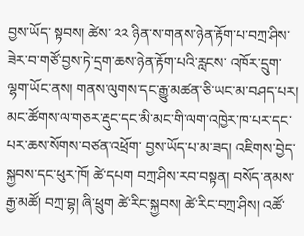བྱས་ཡོད་ སྟབས། ཚེས་ ༢༢ ཉིན་ས་གནས་ཉེན་རྟོག་པ་བཀྲ་ཤིས་ཟེར་བ་གཙོ་བྱས་ཏེ་དྲག་ཆས་ཉེན་རྟོག་པའི་རླངས་ འཁོར་དྲུག་ལྷག་ཡོང་ནས། གནས་ལུགས་དང་རྒྱུ་མཚན་ཅི་ཡང་མ་བཤད་པར། མང་ཚོགས་ལ་གཅར་རྡུང་དང་མི་མང་གི་ལག་འཁྱེར་ཁ་པར་དང་པར་ཆས་སོགས་བཙན་འཕྲོག་ བྱས་ཡོད་པ་མ་ཟད། འཇིགས་བྱེད་སྐྱབས་དང་ཕུར་ཁོ། ཚེ་དཔག བཀྲ་ཤིས་རབ་བསྟན། བསོད་ནམས་རྒྱ་མཚོ། བཀྲ་བྷ། ཞི་ཕྲུག ཚེ་རིང་སྐྱབས། ཚེ་རིང་བཀྲ་ཤིས། འཚོ་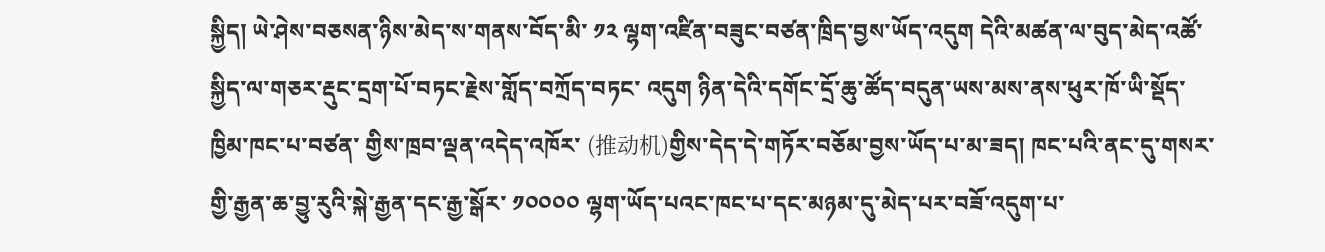སྐྱིད། ཡེ་ཤེས་བཅསན་ཉིས་མེད་ས་གནས་བོད་མི་ ༡༢ ལྷག་འཛིན་བཟུང་བཙན་ཁྲིད་བྱས་ཡོད་འདུག དེའི་མཚན་ལ་བུད་མེད་འཚོ་སྐྱིད་ལ་གཅར་རྡུང་དྲག་པོ་བཏང་རྗེས་གློད་བཀྲོད་བཏང་ འདུག ཉིན་དེའི་དགོང་དྲོ་ཆུ་ཚོད་བདུན་ཡས་མས་ནས་ཕུར་ཁོ་ཡི་སྡོད་ཁྱིམ་ཁང་པ་བཙན་ གྱིས་ཁྲབ་ལྡན་འདེད་འཁོར་ (推动机)གྱིས་དེད་དེ་གཏོར་བཅོམ་བྱས་ཡོད་པ་མ་ཟད། ཁང་པའི་ནང་དུ་གསར་གྱི་རྒྱན་ཆ་བྱུ་རུའི་སྐེ་རྒྱན་དང་རྒྱ་སྒོར་ ༡༠༠༠༠ ལྷག་ཡོད་པའང་ཁང་པ་དང་མཉམ་དུ་མེད་པར་བཟོ་འདུག་པ་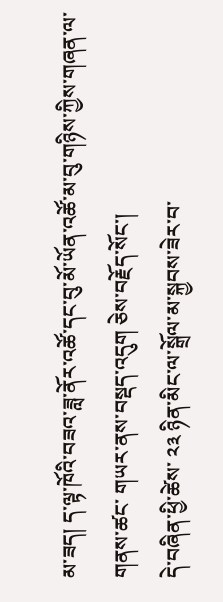མ་ཟད། ད་ལྟ་ཁོའི་བཟའ་ཟླ་ནོར་འཚོ་དང་བུ་མོ་ཡོན་འཚོ་མ་བུ་གཉིས་ཀྱིས་གཞན་ལ་གནས་ཚང་ གཡར་ནས་བསྡད་འདུག ཅེས་བརྗོད་སོང་།
དེ་བཞིན་ཕྱི་ཚེས་ ༢༣ ཉིན་མིང་ལ་སྒྲོལ་མ་སྐྱབས་ཟེར་བ་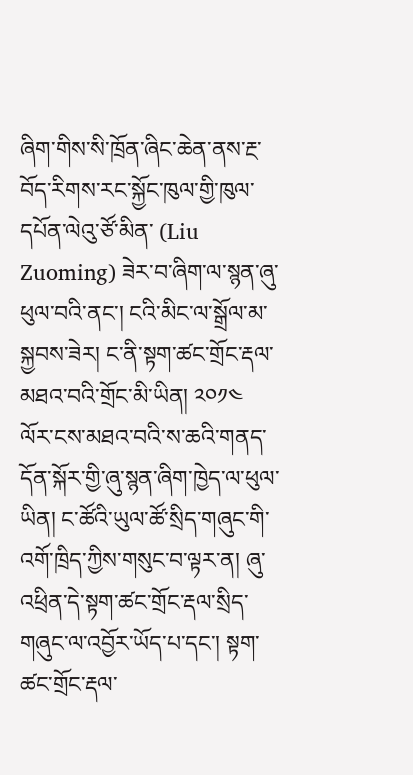ཞིག་གིས་སི་ཁྲོན་ཞིང་ཆེན་ནས་རྔ་བོད་རིགས་རང་སྐྱོང་ཁུལ་གྱི་ཁུལ་དཔོན་ལེའུ་ཙོ་མིན་ (Liu Zuoming) ཟེར་བ་ཞིག་ལ་སྙན་ཞུ་ཕུལ་བའི་ནང་། ངའི་མིང་ལ་སྒྲོལ་མ་སྐྱབས་ཟེར། ང་ནི་སྟག་ཚང་གྲོང་རྡལ་མཐའ་བའི་གྲོང་མི་ཡིན། ༢༠༡༤ ལོར་ངས་མཐའ་བའི་ས་ཆའི་གནད་དོན་སྐོར་གྱི་ཞུ་སྙན་ཞིག་ཁྱེད་ལ་ཕུལ་ཡིན། ང་ཚོའི་ཡུལ་ཚོ་སྲིད་གཞུང་གི་འགོ་ཁྲིད་ཀྱིས་གསུང་བ་ལྟར་ན། ཞུ་འཕྲིན་དེ་སྟག་ཚང་གྲོང་རྡལ་སྲིད་གཞུང་ལ་འབྱོར་ཡོད་པ་དང་། སྟག་ཚང་གྲོང་རྡལ་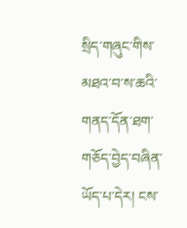སྲིད་གཞུང་གིས་མཐའ་བ་ས་ཆའི་གནད་དོན་ཐག་གཅོད་བྱེད་བཞིན་ཡོད་པ་དེར། ངས་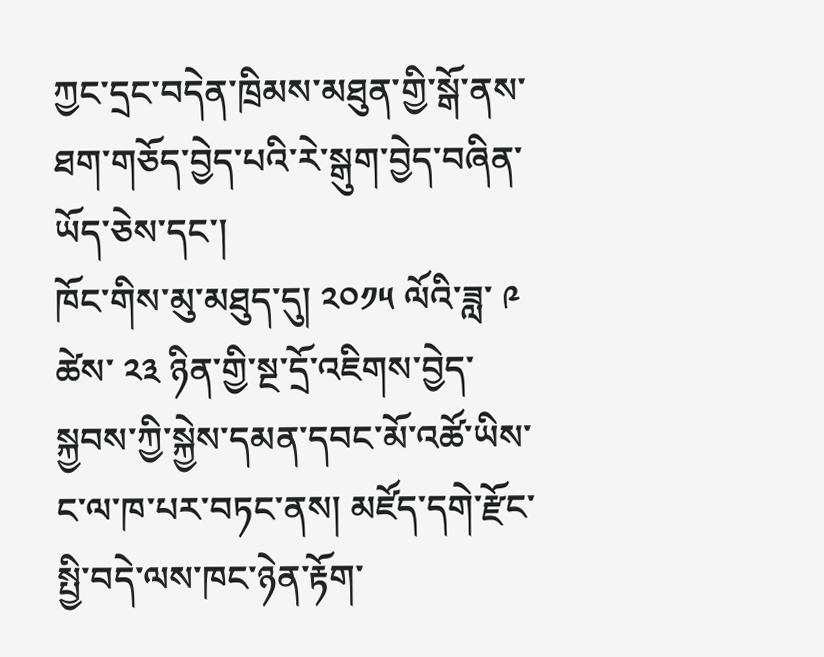ཀྱང་དྲང་བདེན་ཁྲིམས་མཐུན་གྱི་སྒོ་ནས་ཐག་གཅོད་བྱེད་པའི་རེ་སྒུག་བྱེད་བཞིན་ཡོད་ཅེས་དང་།
ཁོང་གིས་མུ་མཐུད་དུ། ༢༠༡༥ ལོའི་ཟླ་ ༩ ཚེས་ ༢༣ ཉིན་གྱི་སྔ་དྲོ་འཇིགས་བྱེད་སྐྱབས་ཀྱི་སྐྱེས་དམན་དབང་མོ་འཚོ་ཡིས་ང་ལ་ཁ་པར་བཏང་ནས། མཛོད་དགེ་རྫོང་སྤྱི་བདེ་ལས་ཁང་ཉེན་རྟོག་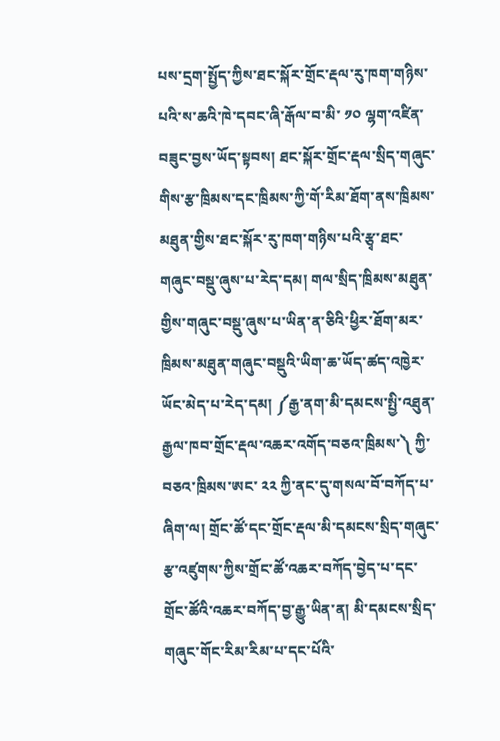པས་དྲག་སྤྱོད་ཀྱིས་ཐང་སྐོར་གྲོང་རྡལ་རུ་ཁག་གཉིས་པའི་ས་ཆའི་ཁེ་དབང་ཞི་རྒོལ་བ་མི་ ༡༠ ལྷག་འཛིན་བཟུང་བྱས་ཡོད་སྟབས། ཐང་སྐོར་གྲོང་རྡལ་སྲིད་གཞུང་གིས་རྩ་ཁྲིམས་དང་ཁྲིམས་ཀྱི་གོ་རིམ་ཐོག་ནས་ཁྲིམས་མཐུན་གྱིས་ཐང་སྐོར་རུ་ཁག་གཉིས་པའི་རྩྭ་ཐང་གཞུང་བསྡུ་ཞུས་པ་རེད་དམ། གལ་སྲིད་ཁྲིམས་མཐུན་གྱིས་གཞུང་བསྡུ་ཞུས་པ་ཡིན་ན་ཅིའི་ཕྱིར་ཐོག་མར་ཁྲིམས་མཐུན་གཞུང་བསྡུའི་ཡིག་ཆ་ཡོད་ཚད་འཁྱེར་ཡོང་མེད་པ་རེད་དམ། ༼རྒྱ་ནག་མི་དམངས་སྤྱི་འཐུན་རྒྱལ་ཁབ་གྲོང་རྡལ་འཆར་འགོད་བཅའ་ཁྲིམས་༽ ཀྱི་བཅའ་ཁྲིམས་ཨང་ ༢༢ ཀྱི་ནང་དུ་གསལ་བོ་བཀོད་པ་ཞིག་ལ། གྲོང་ཚོ་དང་གྲོང་རྡལ་མི་དམངས་སྲིད་གཞུང་རྩ་འཛུགས་ཀྱིས་གྲོང་ཚོ་འཆར་བཀོད་བྱེད་པ་དང་གྲོང་ཚོའི་འཆར་བཀོད་བྱ་རྒྱུ་ཡིན་ན། མི་དམངས་སྲིད་གཞུང་གོང་རིམ་རིམ་པ་དང་པོའི་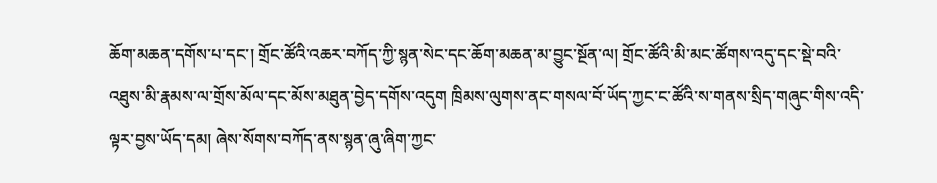ཆོག་མཆན་དགོས་པ་དང་། གྲོང་ཚོའི་འཆར་བཀོད་ཀྱི་སྙན་སེང་དང་ཆོག་མཆན་མ་བྱུང་སྔོན་ལ། གྲོང་ཚོའི་མི་མང་ཚོགས་འདུ་དང་སྡེ་བའི་འཐུས་མི་རྣམས་ལ་གྲོས་མོལ་དང་མོས་མཐུན་བྱེད་དགོས་འདུག ཁྲིམས་ལུགས་ནང་གསལ་བོ་ཡོད་ཀྱང་ང་ཚོའི་ས་གནས་སྲིད་གཞུང་གིས་འདི་ལྟར་བྱས་ཡོད་དམ། ཞེས་སོགས་བཀོད་ནས་སྙན་ཞུ་ཞིག་ཀྱང་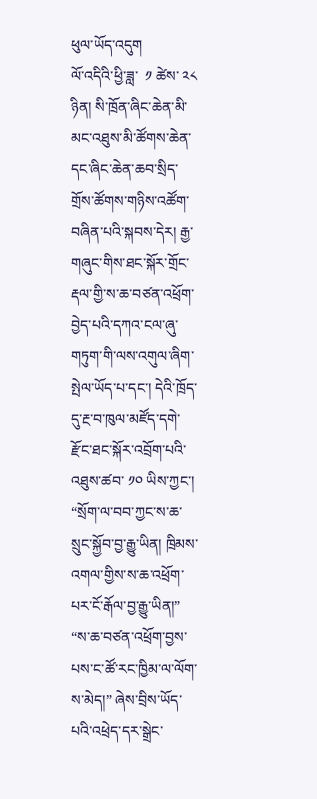ཕུལ་ཡོད་འདུག
ལོ་འདིའི་ཕྱི་ཟླ་  ༡ ཚེས་ ༢༨ ཉིན། སི་ཁྲོན་ཞིང་ཆེན་མི་མང་འཐུས་མི་ཚོགས་ཆེན་དང་ཞིང་ཆེན་ཆབ་སྲིད་གྲོས་ཚོགས་གཉིས་འཚོག་བཞིན་པའི་སྐབས་དེར། རྒྱ་གཞུང་གིས་ཐང་སྐོར་གྲོང་རྡལ་གྱི་ས་ཆ་བཙན་འཕྲོག་བྱེད་པའི་དཀའ་ངལ་ཞུ་གཏུག་གི་ལས་འགུལ་ཞིག་སྤེལ་ཡོད་པ་དང་། དེའི་ཁྲོད་དུ་རྔ་བ་ཁུལ་མཛོད་དགེ་རྫོང་ཐང་སྐོར་འབྲོག་པའི་འཐུས་ཚབ་ ༡༠ ཡིས་ཀྱང་། “སྲོག་ལ་བབ་ཀྱང་ས་ཆ་སྲུང་སྐྱོབ་བྱ་རྒྱུ་ཡིན། ཁྲིམས་འགལ་གྱིས་ས་ཆ་འཕྲོག་པར་ངོ་རྒོལ་བྱ་རྒྱུ་ཡིན།” “ས་ཆ་བཙན་འཕྲོག་བྱས་པས་ང་ཚོ་རང་ཁྱིམ་ལ་ལོག་ས་མེད།” ཞེས་བྲིས་ཡོད་པའི་འཕྲེད་དར་སྒྲེང་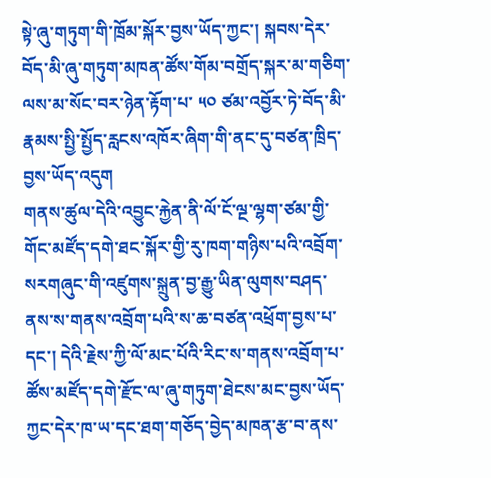སྟེ་ཞུ་གཏུག་གི་ཁྲོམ་སྐོར་བྱས་ཡོད་ཀྱང་། སྐབས་དེར་བོད་མི་ཞུ་གཏུག་མཁན་ཚོས་གོམ་བགྲོད་སྐར་མ་གཅིག་ལས་མ་སོང་བར་ཉེན་རྟོག་པ་ ༥༠ ཙམ་འབྱོར་ཏེ་བོད་མི་རྣམས་སྤྱི་སྤྱོད་རླངས་འཁོར་ཞིག་གི་ནང་དུ་བཙན་ཁྲིད་བྱས་ཡོད་འདུག
གནས་ཚུལ་དེའི་འབྱུང་རྐྱེན་ནི་ལོ་ངོ་ལྔ་ལྷག་ཙམ་གྱི་གོང་མཛོད་དགེ་ཐང་སྐོར་གྱི་རུ་ཁག་གཉིས་པའི་འབྲོག་སརགཞུང་གི་འཛུགས་སྐྲུན་བྱ་རྒྱུ་ཡིན་ལུགས་བཤད་ནས་ས་གནས་འབྲོག་པའི་ས་ཆ་བཙན་འཕྲོག་བྱས་པ་དང་། དེའི་རྗེས་ཀྱི་ལོ་མང་པོའི་རིང་ས་གནས་འབྲོག་པ་ཚོས་མཛོད་དགེ་རྫོང་ལ་ཞུ་གཏུག་ཐེངས་མང་བྱས་ཡོད་ཀྱང་དེར་ཁ་ཡ་དང་ཐག་གཅོད་བྱེད་མཁན་རྩ་བ་ནས་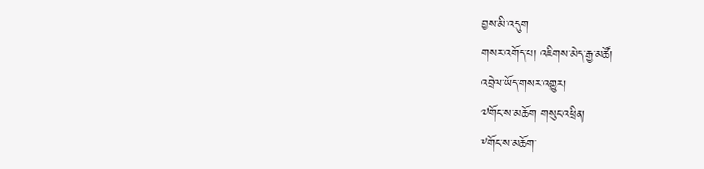བྱས་མི་འདུག
གསར་འགོད་པ། འཇིགས་མེད་རྒྱ་མཚོ།
འབྲེལ་ཡོད་གསར་འགྱུར།
༧གོང་ས་མཆོག གསུང་འཕྲིན།
༸གོང་ས་མཆོག་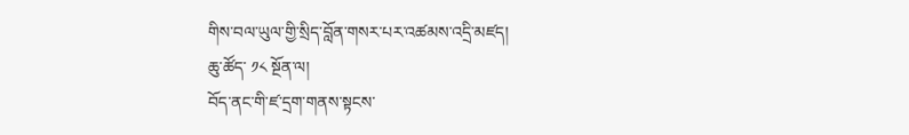གིས་བལ་ཡུལ་གྱི་སྲིད་བློན་གསར་པར་འཚམས་འདྲི་མཛད།
ཆུ་ཚོད་ ༡༨ སྔོན་ལ།
བོད་ནང་གི་ཛ་དྲག་གནས་སྟངས་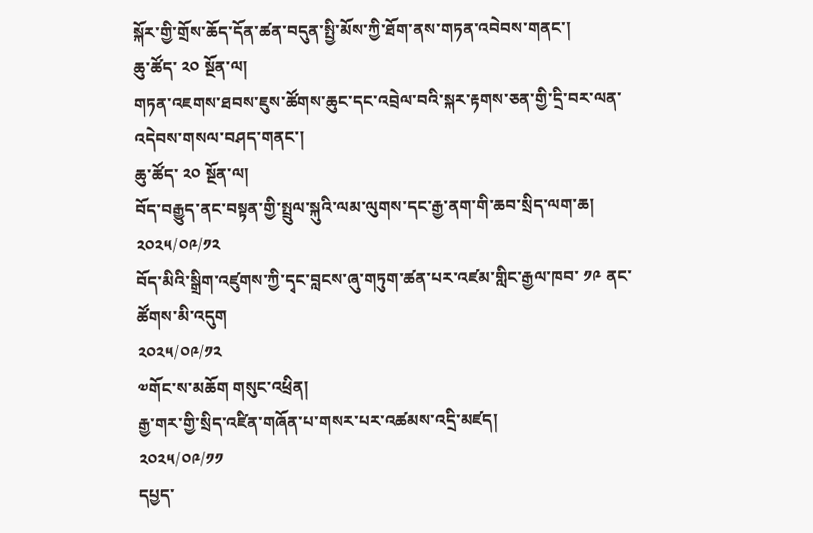སྐོར་གྱི་གྲོས་ཆོད་དོན་ཚན་བདུན་སྤྱི་མོས་ཀྱི་ཐོག་ནས་གཏན་འབེབས་གནང་།
ཆུ་ཚོད་ ༢༠ སྔོན་ལ།
གཏན་འཇགས་ཐབས་ཇུས་ཚོགས་ཆུང་དང་འབྲེལ་བའི་སྐར་རྟགས་ཅན་གྱི་དྲི་བར་ལན་འདེབས་གསལ་བཤད་གནང་།
ཆུ་ཚོད་ ༢༠ སྔོན་ལ།
བོད་བརྒྱུད་ནང་བསྟན་གྱི་སྤྲུལ་སྐུའི་ལམ་ལུགས་དང་རྒྱ་ནག་གི་ཆབ་སྲིད་ལག་ཆ།
༢༠༢༥/༠༩/༡༢
བོད་མིའི་སྒྲིག་འཛུགས་ཀྱི་དྭང་བླངས་ཞུ་གཏུག་ཚན་པར་འཛམ་གླིང་རྒྱལ་ཁབ་ ༡༩ ནང་ཚོགས་མི་འདུག
༢༠༢༥/༠༩/༡༢
༧གོང་ས་མཆོག གསུང་འཕྲིན།
རྒྱ་གར་གྱི་སྲིད་འཛིན་གཞོན་པ་གསར་པར་འཚམས་འདྲི་མཛད།
༢༠༢༥/༠༩/༡༡
དཔྱད་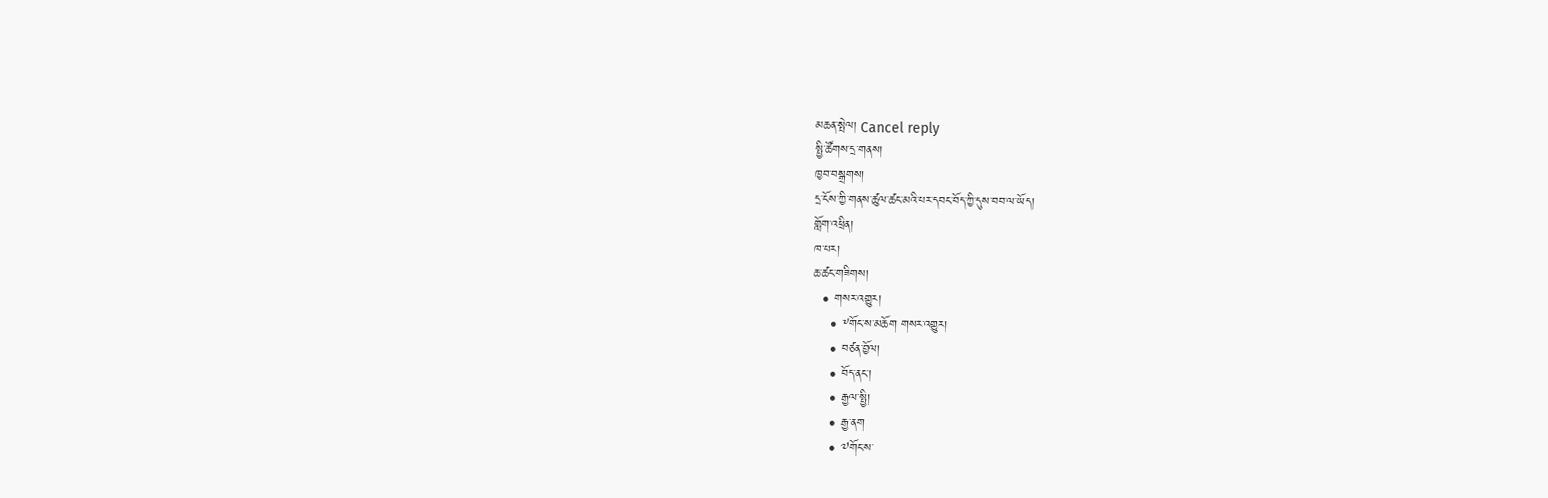མཆན་སྤེལ། Cancel reply
སྤྱི་ཚོགས་དྲ་གནས།
ཁྱབ་བསྒྲགས།
དྲ་ངོས་ཀྱི་གནས་ཚུལ་ཚང་མའི་པར་དབང་བོད་ཀྱི་དུས་བབ་ལ་ཡོད།
གློག་འཕྲིན།
ཁ་པར།
ཆ་ཚང་གཟིགས།
  • གསར་འགྱུར།
    • ༸གོང་ས་མཆོག གསར་འགྱུར།
    • བཙན་བྱོལ།
    • བོད་ནང་།
    • རྒྱལ་སྤྱི།
    • རྒྱ་ནག
    • ༧གོང་ས་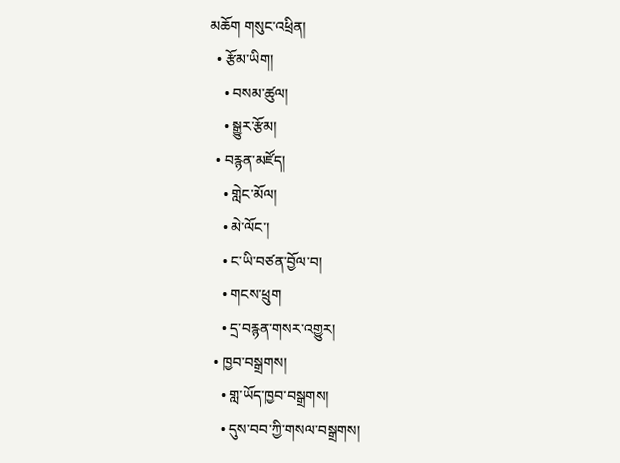མཆོག གསུང་འཕྲིན།
  • རྩོམ་ཡིག།
    • བསམ་ཚུལ།
    • སྒྱུར་རྩོམ།
  • བརྙན་མཛོད།
    • གླེང་མོལ།
    • མེ་ལོང་།
    • ང་ཡི་བཙན་བྱོལ་བ།
    • གངས་ཕྲུག
    • དྲ་བརྙན་གསར་འགྱུར།
  • ཁྱབ་བསྒྲགས།
    • གླ་ཡོད་ཁྱབ་བསྒྲགས།
    • དུས་བབ་ཀྱི་གསལ་བསྒྲགས།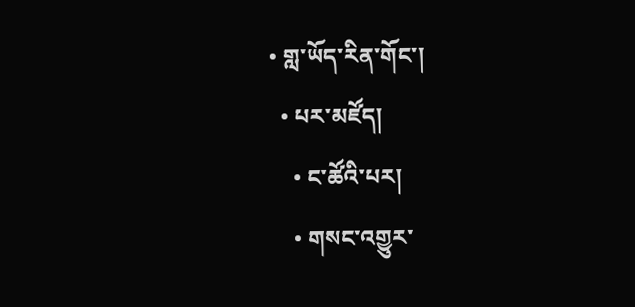• གླ་ཡོད་རིན་གོང་།
  • པར་མཛོད།
    • ང་ཚོའི་པར།
    • གསང་འགྱུར་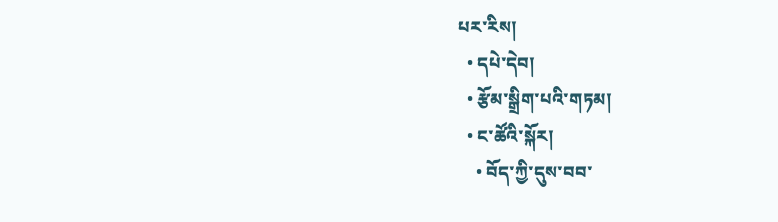པར་རིས།
  • དཔེ་དེབ།
  • རྩོམ་སྒྲིག་པའི་གཏམ།
  • ང་ཚོའི་སྐོར།
    • བོད་ཀྱི་དུས་བབ་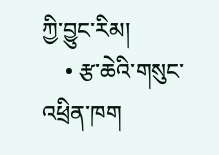ཀྱི་བྱུང་རིམ།
    • རྩ་ཆེའི་གསུང་འཕྲིན་ཁག